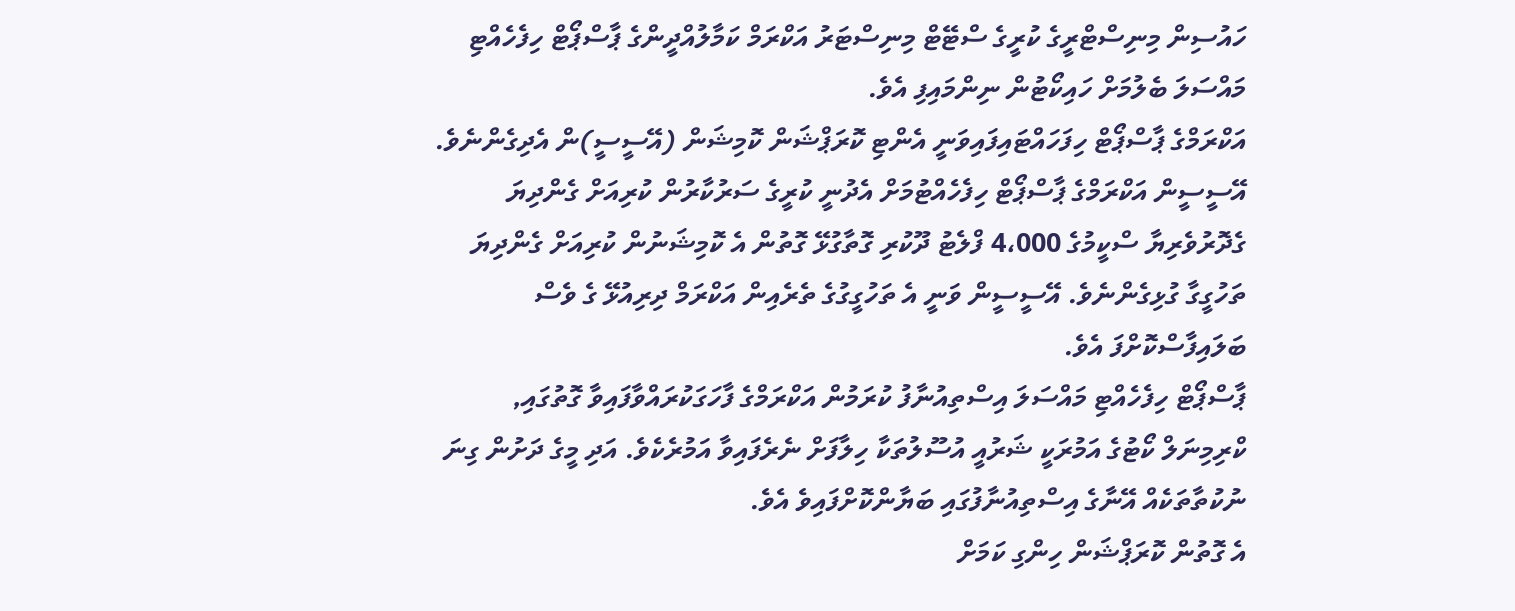ހައުސިން މިނިސްޓްރީގެ ކުރީގެ ސްޓޭޓް މިނިސްޓަރު އަކްރަމް ކަމާލުއްދީންގެ ޕާސްޕޯޓް ހިފެހެއްޓި މައްސަލަ ބެލުމަށް ހައިކޯޓުން ނިންމައިފި އެވެ.
އަކްރަމްގެ ޕާސްޕޯޓް ހިފަހައްޓައިފައިވަނީ އެންޓި ކޮރަޕްޝަން ކޮމިޝަން (އޭސީސީ)ން އެދިގެންނެވެ. އޭސީސީން އަކްރަމްގެ ޕާސްޕޯޓް ހިފެހެއްޓުމަށް އެދުނީ ކުރީގެ ސަރުކާރުން ކުރިއަށް ގެންދިޔަ ގެދޮރުވެރިޔާ ސްކީމުގެ 4،000 ފްލެޓު ދޫކުރި ގޮތާގުޅޭ ގޮތުން އެ ކޮމިޝަނުން ކުރިއަށް ގެންދިޔަ ތަހުގީގާ ގުޅިގެންނެވެ. އޭސީސީން ވަނީ އެ ތަހުގީގުގެ ތެރެއިން އަކްރަމް ދިރިއުޅޭ ގެ ވެސް ބަލައިފާސްކޮށްފަ އެވެ.
ޕާސްޕޯޓް ހިފެހެއްޓި މައްސަލަ އިސްތިއުނާފު ކުރަމުން އަކްރަމްގެ ފާހަގަކުރައްވާފައިވާ ގޮތުގައި, ކްރިމިނަލް ކޯޓުގެ އަމުރަކީ ޝަރުއީ އުސޫލުތަކާ ހިލާފަށް ނެރެފައިވާ އަމުރެކެވެ. އަދި މީގެ ދަށުން ގިނަ ނުކުތާތަކެއް އޭނާގެ އިސްތިއުނާފުގައި ބަޔާންކޮށްފައިވެ އެވެ.
އެ ގޮތުން ކޮރަޕްޝަން ހިންގި ކަމަށް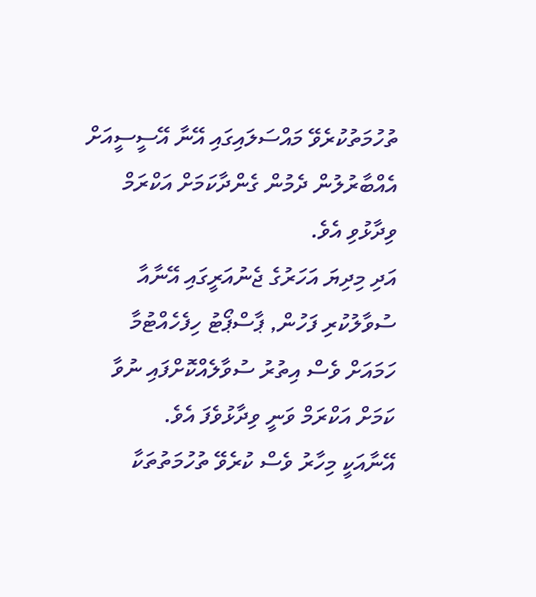ތުހުމަތުކުރެވޭ މައްސަލައިގައި އޭނާ އޭސީސީއަށް އެއްބާރުލުން ދެމުން ގެންދާކަމަށް އަކްރަމް ވިދާޅުވި އެވެ.
އަދި މިދިޔަ އަހަރުގެ ޖެނުއަރީގައި އޭނާއާ ސުވާލުކުރި ފަހުން, ޕާސްޕޯޓު ހިފެހެއްޓުމާ ހަމައަށް ވެސް އިތުރު ސުވާލެއްކޮށްފައި ނުވާ ކަމަށް އަކްރަމް ވަނީ ވިދާޅުވެފަ އެވެ.
އޭނާއަކީ މިހާރު ވެސް ކުރެވޭ ތުހުމަތުތަކާ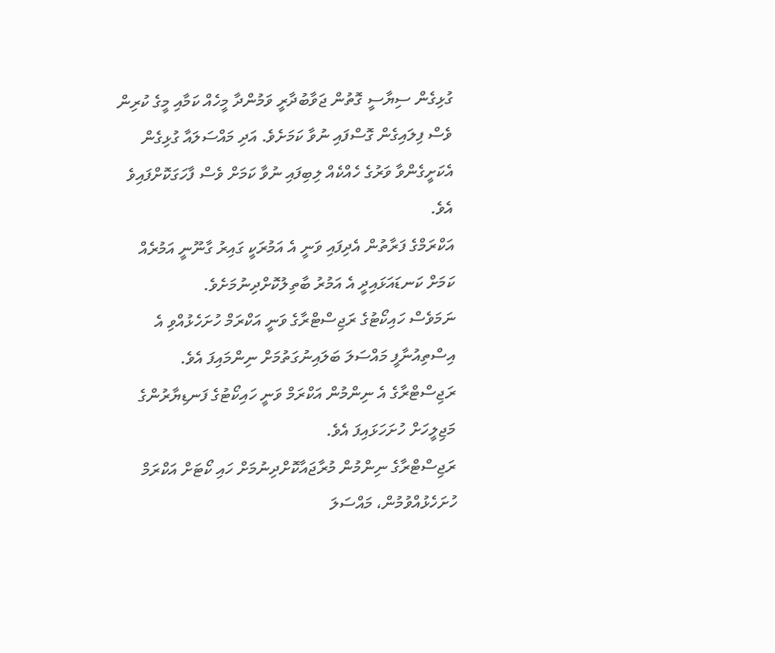ގުޅިގެން ސިޔާސީ ގޮތުން ޖަވާބުދާރީ ވަމުންދާ މީހެއް ކަމާއި މީގެ ކުރިން ވެސް ފިލައިގެން ގޮސްފައި ނުވާ ކަމަށެވެ. އަދި މައްސަލައާ ގުޅިގެން އެކަށީގެންވާ ވަރުގެ ހެއްކެއް ލިބިފައި ނުވާ ކަމަށް ވެސް ފާހަގަކޮށްފައިވެ އެވެ.
އަކްރަމްގެ ފަރާތުން އެދިފައި ވަނީ އެ އަމުރަކީ ގައިރު ގާނޫނީ އަމުރެއް ކަމަށް ކަނޑައަޅައިދީ އެ އަމުރު ބާތިލުކޮށްދިނުމަށެވެ.
ނަމަވެސް ހައިކޯޓުގެ ރަޖިސްޓްރާގެ ވަނީ އަކްރަމް ހުށަހެޅުއްވި އެ އިސްތިއުނާފީ މައްސަލަ ބަލައިނުގަތުމަށް ނިންމައިފަ އެވެ. ރަޖިސްޓްރާގެ އެ ނިންމުން އަކްރަމް ވަނީ ހައިކޯޓުގެ ފަނޑިޔާރުންގެ މަޖިލީހަށް ހުށަހަޅައިފަ އެވެ.
ރަޖިސްޓްރާގެ ނިންމުން މުރާޖައާކޮށްދިނުމަށް ހައި ކޯޓަށް އަކްރަމް ހުށަހެޅުއްވުމުން، މައްސަލަ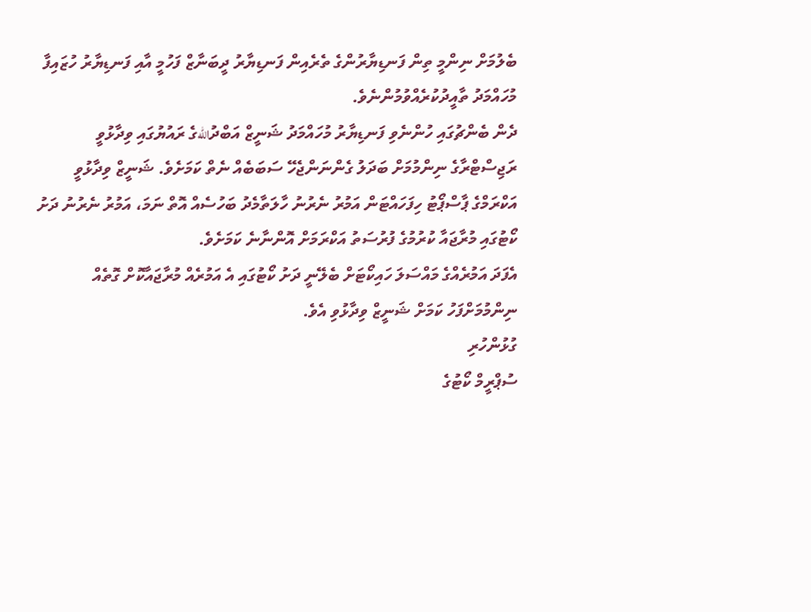ބެލުމަށް ނިންމީ ތިން ފަނޑިޔާރުންގެ ތެރެއިން ފަނޑިޔާރު ދީބަނާޒް ފަހުމީ އާއި ފަނޑިޔާރު ހުޒައިފާ މުހައްމަދު ތާއީދުކުރެއްވުމުންނެވެ.
ދެން ބެންޗުގައި ހުންނެވި ފަނޑިޔާރު މުހައްމަދު ޝަނީޒް އަބްދުاللهގެ ރައުޔުގައި ވިދާޅުވީ ރަޖިސްޓްރާގެ ނިންމުމަށް ބަދަލު ގެންނަންޖެހޭ ސަބަބެއް ނެތް ކަމަށެވެ. ޝަނީޒް ވިދާޅުވީ އަކްރަމްގެ ޕާސްޕޯޓު ހިފަހައްޓަން އަމުރު ނެރުނު ހާލަތާމެދު ބަހުސެއް އޮތް ނަމަ، އަމުރު ނެރުނު ދަށު ކޯޓުގައި މުރާޖައާ ކުރުމުގެ ފުރުސަތު އަކްރަމަށް އޮންނާނެ ކަމަށެވެ.
އެފަދަ އަމުރެއްގެ މައްސަލަ ހައިކޯޓަށް ބެލޭނީ ދަށު ކޯޓުގައި އެ އަމުރެއް މުރާޖައާކޮށް ގޮތެއް ނިންމުމަށްފަހު ކަމަށް ޝަނީޒް ވިދާޅުވި އެވެ.
ގުޅުންހުރި
ސުޕްރީމް ކޯޓުގެ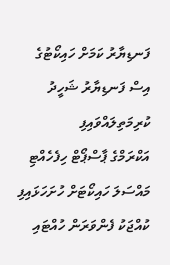ފަނޑިޔާރު ކަމަށް ހައިކޯޓުގެ އިސް ފަނޑިޔާރު ޝަހީދު ކުރިމަތިލައްވައިފި
އަކްރަމްގެ ޕާސްޕޯޓް ހިފެހެއްޓި މައްސަލަ ހައިކޯޓަށް ހުށަހަޅައިފި
ކުއްޖަކު ފެންވަރަން ހުއްޓައި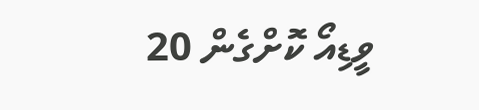ވީޑިއޯ ކޮށްގެން 20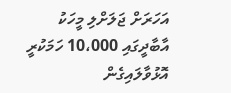އަހަރަށް ޖަލަށްލި މީހަކު
އާބާދީގައި 10،000 ހަމަކުރީ އޮޅުވާލައިގެން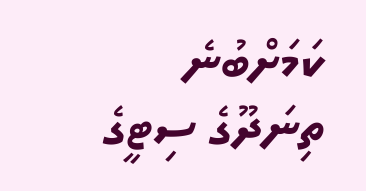ކަމަށްބުނެ ތިނަދޫގެ ސިޓީގެ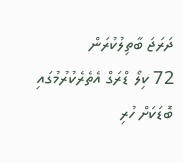ދަރަޖަ ބާތިލުކުރަން
72 ކިލޯ ޑްރަގް އެތެރެކުރުމުގައި ބޮޑަކަށް ހުރި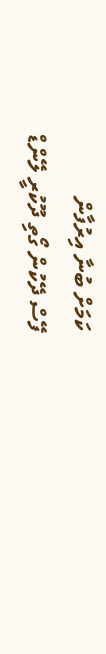ކަމަށް ބުނާ އިރުފާން
ފޭސް ދޭކުން ގޯތި ދޫކުރީ ލޭންޑް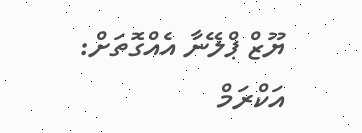ޔޫޒް ޕްލޭނާ އެއްގޮތަށް: އަކްރަމް